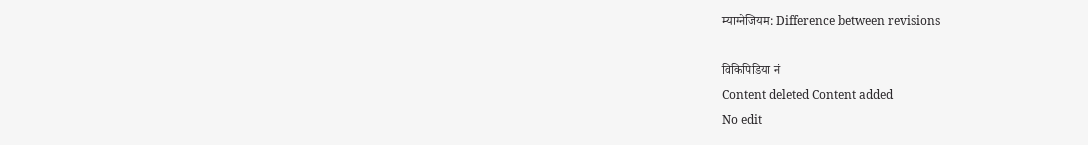म्याग्नेजियम: Difference between revisions

विकिपिडिया नं
Content deleted Content added
No edit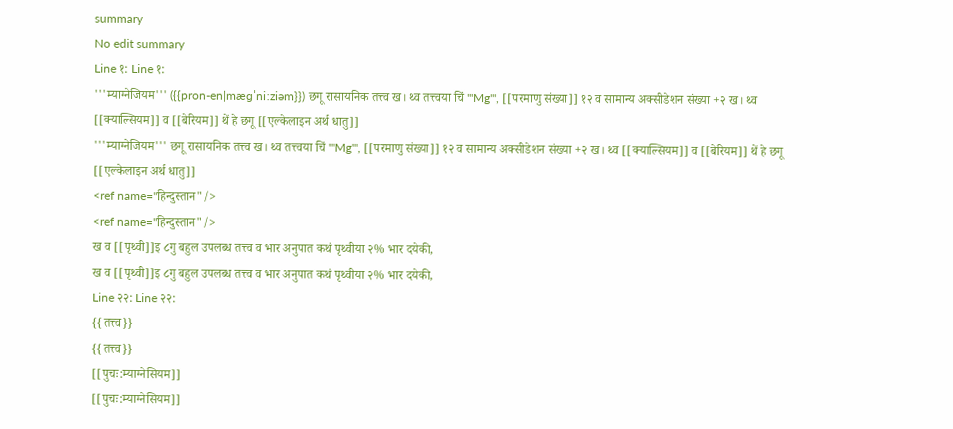summary
No edit summary
Line १: Line १:
'''म्याग्नेजियम''' ({{pron-en|mæɡˈniːziəm}}) छगू रासायनिक तत्त्व ख। थ्व तत्त्वया चिं '''Mg''', [[परमाणु संख्या]] १२ व सामान्य अक्सीडेशन संख्या +२ ख। थ्व [[क्याल्सियम]] व [[बेरियम]] थें हे छगू [[एल्केलाइन अर्थ धातु]]
'''म्याग्नेजियम''' छगू रासायनिक तत्त्व ख। थ्व तत्त्वया चिं '''Mg''', [[परमाणु संख्या]] १२ व सामान्य अक्सीडेशन संख्या +२ ख। थ्व [[क्याल्सियम]] व [[बेरियम]] थें हे छगू [[एल्केलाइन अर्थ धातु]]
<ref name="हिन्दुस्तान"/>
<ref name="हिन्दुस्तान"/>
ख व [[पृथ्वी]]इ ८गु बहुल उपलब्ध तत्त्व व भार अनुपात कथं पृथ्वीया २% भार दयेकी,
ख व [[पृथ्वी]]इ ८गु बहुल उपलब्ध तत्त्व व भार अनुपात कथं पृथ्वीया २% भार दयेकी,
Line २२: Line २२:
{{तत्त्व}}
{{तत्त्व}}
[[पुचः:म्याग्नेसियम]]
[[पुचः:म्याग्नेसियम]]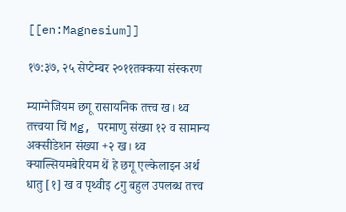[[en:Magnesium]]

१७:३७, २५ सेप्टेम्बर २०११तक्कया संस्करण

म्याग्नेजियम छगू रासायनिक तत्त्व ख। थ्व तत्त्वया चिं Mg, परमाणु संख्या १२ व सामान्य अक्सीडेशन संख्या +२ ख। थ्व क्याल्सियमबेरियम थें हे छगू एल्केलाइन अर्थ धातु [१] ख व पृथ्वीइ ८गु बहुल उपलब्ध तत्त्व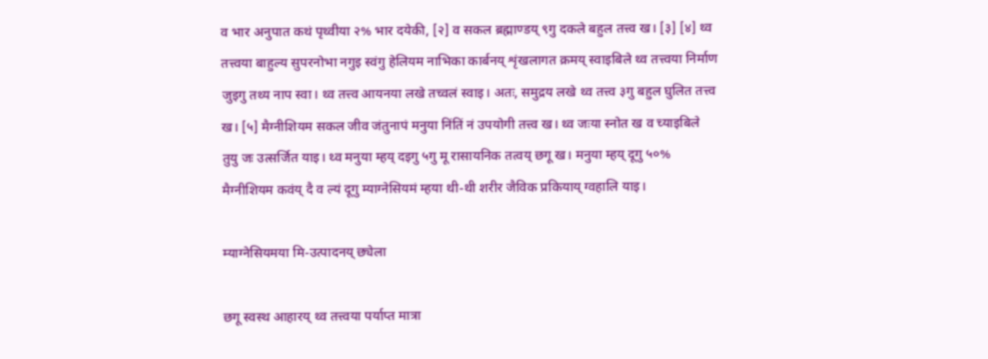व भार अनुपात कथं पृथ्वीया २% भार दयेकी, [२] व सकल ब्रह्माण्डय् ९गु दकले बहुल तत्त्व ख। [३] [४] थ्व तत्त्वया बाहुल्य सुपरनोभा नगुइ स्वंगु हेलियम नाभिका कार्बनय् शृंखलागत क्रमय् स्वाइबिले थ्व तत्त्वया निर्माण जुइगु तथ्य नाप स्वा। थ्व तत्त्व आयनया लखे तच्वलं स्वाइ। अतः, समुद्रय लखे थ्व तत्त्व ३गु बहुल घुलित तत्त्व ख। [५] मैग्नीशियम सकल जीव जंतुनापं मनुया निंतिं नं उपयोगी तत्त्व ख। थ्व जःया स्नोत ख व च्याइबिले तुयु जः उत्सर्जित याइ। थ्व मनुया म्हय् दइगु ५गु मू रासायनिक तत्वय् छगू ख। मनुया म्हय् दूगु ५०% मैग्नीशियम कवंय् दै व ल्यं दूगु म्याग्नेसियमं म्हया थी-थी शरीर जैविक प्रकियाय् ग्वहालि याइ।

म्याग्नेसियमया मि-उत्पादनय् छ्येला

छगू स्वस्थ आहारय् थ्व तत्त्वया पर्याप्त मात्रा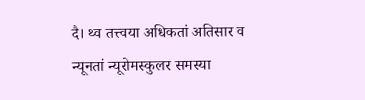दै। थ्व तत्त्वया अधिकतां अतिसार व न्यूनतां न्यूरोमस्कुलर समस्या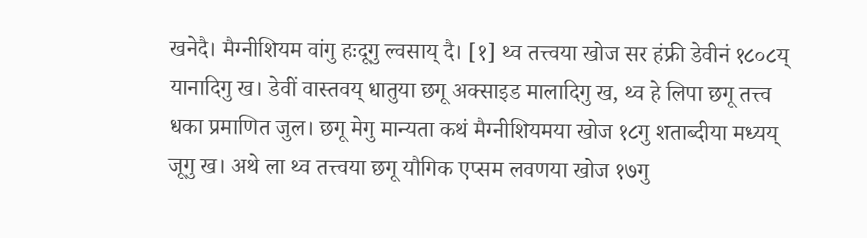खनेदै। मैग्नीशियम वांगु हःदूगु ल्वसाय् दै। [१] थ्व तत्त्वया खोज सर हंफ्री डेवीनं १८०८य् यानादिगु ख। डेवीं वास्तवय् धातुया छगू अक्साइड मालादिगु ख, थ्व हे लिपा छगू तत्त्व धका प्रमाणित जुल। छगू मेगु मान्यता कथं मैग्नीशियमया खोज १८गु शताब्दीया मध्यय् जूगु ख। अथे ला थ्व तत्त्वया छगू यौगिक एप्सम लवणया खोज १७गु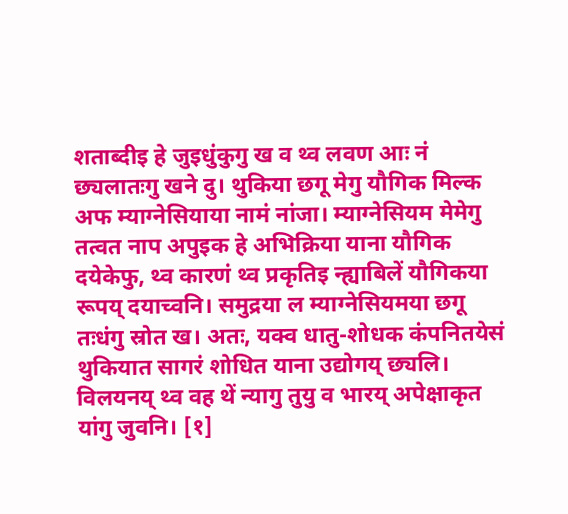शताब्दीइ हे जुइधुंकुगु ख व थ्व लवण आः नं छ्यलातःगु खने दु। थुकिया छगू मेगु यौगिक मिल्क अफ म्याग्नेसियाया नामं नांजा। म्याग्नेसियम मेमेगु तत्वत नाप अपुइक हे अभिक्रिया याना यौगिक दयेकेफु, थ्व कारणं थ्व प्रकृतिइ न्ह्याबिलें यौगिकया रूपय् दयाच्वनि। समुद्रया ल म्याग्नेसियमया छगू तःधंगु स्रोत ख। अतः, यक्व धातु-शोधक कंपनितयेसं थुकियात सागरं शोधित याना उद्योगय् छ्यलि। विलयनय् थ्व वह थें न्यागु तुयु व भारय् अपेक्षाकृत यांगु जुवनि। [१]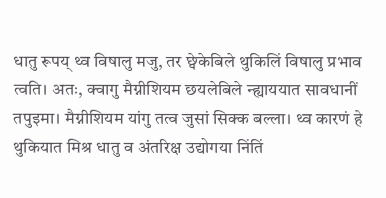धातु रूपय् थ्व विषालु मजु, तर छ्वेकेबिले थुकिलिं विषालु प्रभाव त्वति। अतः, क्वागु मैग्नीशियम छयलेबिले न्ह्याययात सावधानीं तपुइमा। मैग्नीशियम यांगु तत्व जुसां सिक्क बल्ला। थ्व कारणं हे थुकियात मिश्र धातु व अंतरिक्ष उद्योगया निंतिं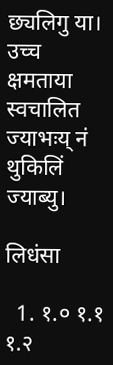छ्यलिगु या। उच्च क्षमताया स्वचालित ज्याभःय् नं थुकिलिं ज्याब्यु।

लिधंसा

  1. १.० १.१ १.२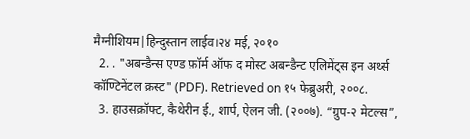मैग्नीशियम|हिन्दुस्तान लाईव।२४ मई, २०१०
  2. . "अबन्डैन्स एण्ड फ़ॉर्म ऑफ द मोस्ट अबन्डैन्ट एलिमेंट्स इन अर्थ्स कॉण्टिनेंटल क्रस्ट" (PDF). Retrieved on १५ फेब्रुअरी, २००८.
  3. हाउसक्रॉफ्ट, कैथेरीन ई., शार्प, ऐलन जी. (२००७). “ग्रुप-२ मेटल्स”,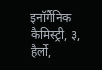इनॉर्गैनिक कैमिस्ट्री, ३, हैर्लो,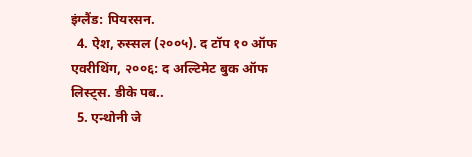इंग्लैंड: पियरसन.
  4. ऐश, रुस्सल (२००५). द टॉप १० ऑफ एवरीथिंग, २००६: द अल्टिमेट बुक ऑफ लिस्ट्स. डीके पब..
  5. एन्थोनी जे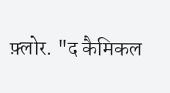फ़्लोर. "द कैमिकल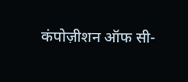कंपोज़ीशन ऑफ सी-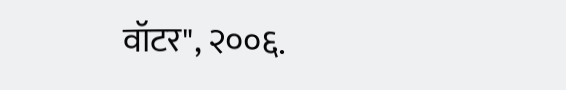वॉटर", २००६.